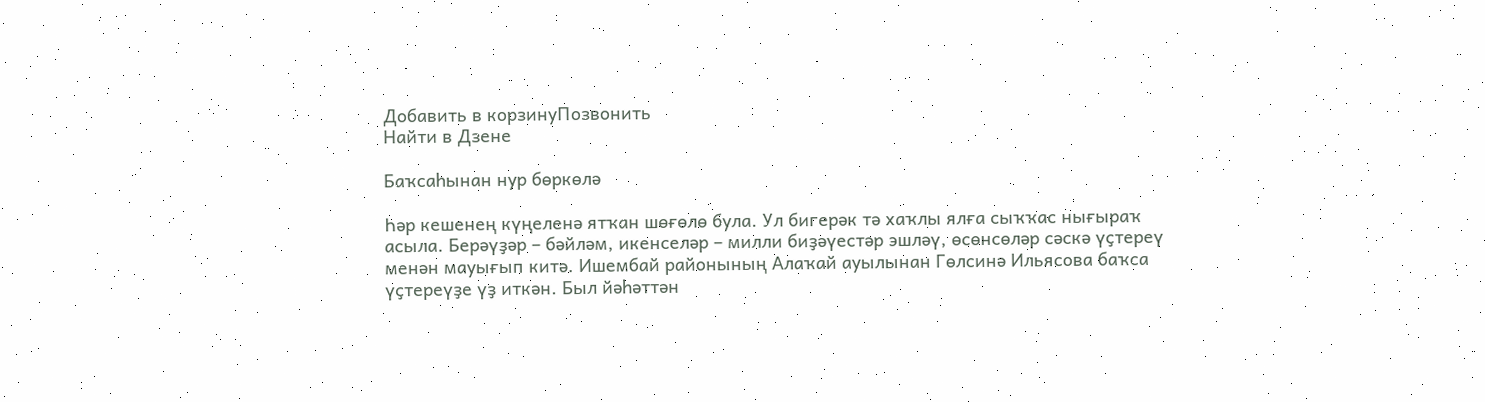Добавить в корзинуПозвонить
Найти в Дзене

Баҡсаһынан нур бөркөлә

Һәр кешенең күңеленә ятҡан шөғөлө була. Ул бигерәк тә хаҡлы ялға сыҡҡас нығыраҡ асыла. Берәүҙәр – бәйләм, икенселәр – милли биҙәүестәр эшләү, өсөнсөләр сәскә үҫтереү менән мауығып китә. Ишембай районының Алаҡай ауылынан Гөлсинә Ильясова баҡса үҫтереүҙе үҙ иткән. Был йәһәттән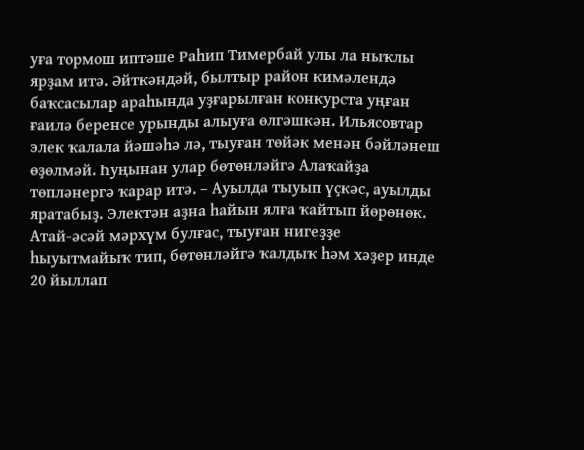уға тормош иптәше Раһип Тимербай улы ла ныҡлы ярҙам итә. Әйткәндәй, былтыр район кимәлендә баҡсасылар араһында уҙғарылған конкурста уңған ғаилә беренсе урынды алыуға өлгәшкән. Ильясовтар элек ҡалала йәшәһә лә, тыуған төйәк менән бәйләнеш өҙөлмәй. Һуңынан улар бөтөнләйгә Алаҡайҙа төпләнергә ҡарар итә. – Ауылда тыуып үҫкәс, ауылды яратабыҙ. Электән аҙна һайын ялға ҡайтып йөрөнөк. Атай-әсәй мәрхүм булғас, тыуған нигеҙҙе һыуытмайыҡ тип, бөтөнләйгә ҡалдыҡ һәм хәҙер инде 20 йыллап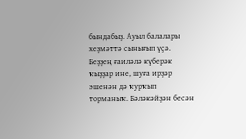бындабыҙ. Ауыл балалары хеҙмәттә сынығып үҫә. Беҙҙең ғаиләлә күберәк ҡыҙҙар ине, шуға ирҙәр эшенән дә ҡурҡып торманыҡ. Бәләкәйҙән бесән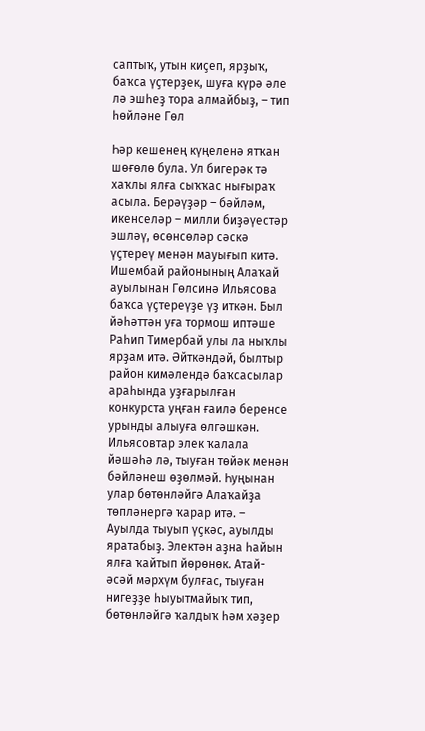саптыҡ, утын киҫеп, ярҙыҡ, баҡса үҫтерҙек, шуға күрә әле лә эшһеҙ тора алмайбыҙ, – тип һөйләне Гөл

Һәр кешенең күңеленә ятҡан шөғөлө була. Ул бигерәк тә хаҡлы ялға сыҡҡас нығыраҡ асыла. Берәүҙәр – бәйләм, икенселәр – милли биҙәүестәр эшләү, өсөнсөләр сәскә үҫтереү менән мауығып китә. Ишембай районының Алаҡай ауылынан Гөлсинә Ильясова баҡса үҫтереүҙе үҙ иткән. Был йәһәттән уға тормош иптәше Раһип Тимербай улы ла ныҡлы ярҙам итә. Әйткәндәй, былтыр район кимәлендә баҡсасылар араһында уҙғарылған конкурста уңған ғаилә беренсе урынды алыуға өлгәшкән. Ильясовтар элек ҡалала йәшәһә лә, тыуған төйәк менән бәйләнеш өҙөлмәй. Һуңынан улар бөтөнләйгә Алаҡайҙа төпләнергә ҡарар итә. – Ауылда тыуып үҫкәс, ауылды яратабыҙ. Электән аҙна һайын ялға ҡайтып йөрөнөк. Атай-әсәй мәрхүм булғас, тыуған нигеҙҙе һыуытмайыҡ тип, бөтөнләйгә ҡалдыҡ һәм хәҙер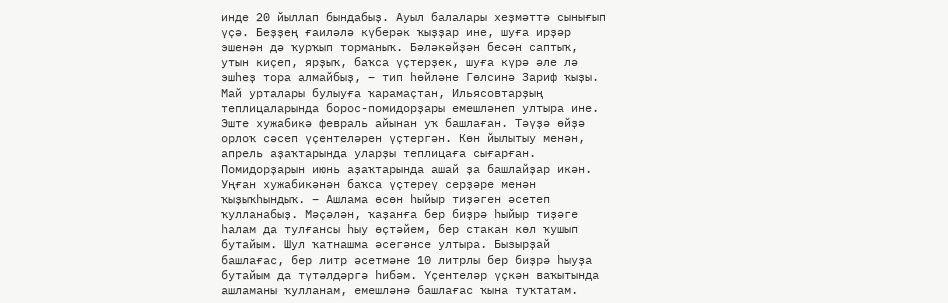инде 20 йыллап бындабыҙ. Ауыл балалары хеҙмәттә сынығып үҫә. Беҙҙең ғаиләлә күберәк ҡыҙҙар ине, шуға ирҙәр эшенән дә ҡурҡып торманыҡ. Бәләкәйҙән бесән саптыҡ, утын киҫеп, ярҙыҡ, баҡса үҫтерҙек, шуға күрә әле лә эшһеҙ тора алмайбыҙ, – тип һөйләне Гөлсинә Зариф ҡыҙы. Май урталары булыуға ҡарамаҫтан, Ильясовтарҙың теплицаларында борос-помидорҙары емешләнеп ултыра ине. Эште хужабикә февраль айынан уҡ башлаған. Тәүҙә өйҙә орлоҡ сәсеп үҫентеләрен үҫтергән. Көн йылытыу менән, апрель аҙаҡтарында уларҙы теплицаға сығарған. Помидорҙарын июнь аҙаҡтарында ашай ҙа башлайҙар икән. Уңған хужабикәнән баҡса үҫтереү серҙәре менән ҡыҙыҡһындыҡ. – Ашлама өсөн һыйыр тиҙәген әсетеп ҡулланабыҙ. Мәҫәлән, ҡаҙанға бер биҙрә һыйыр тиҙәге һалам да тулғансы һыу өҫтәйем, бер стакан көл ҡушып бутайым. Шул ҡатнашма әсегәнсе ултыра. Бызырҙай башлағас, бер литр әсетмәне 10 литрлы бер биҙрә һыуҙа бутайым да түтәлдәргә һибәм. Үҫентеләр үҫкән ваҡытында ашламаны ҡулланам, емешләнә башлағас ҡына туҡтатам.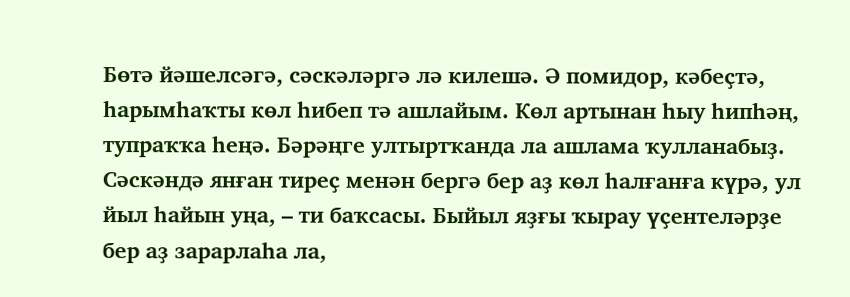Бөтә йәшелсәгә, сәскәләргә лә килешә. Ә помидор, кәбеҫтә, һарымһаҡты көл һибеп тә ашлайым. Көл артынан һыу һипһәң, тупраҡҡа һеңә. Бәрәңге ултыртҡанда ла ашлама ҡулланабыҙ. Сәскәндә янған тиреҫ менән бергә бер аҙ көл һалғанға күрә, ул йыл һайын уңа, – ти баҡсасы. Быйыл яҙғы ҡырау үҫентеләрҙе бер аҙ зарарлаһа ла,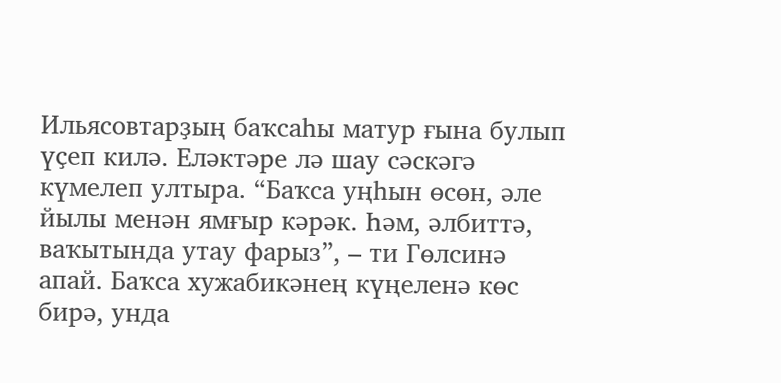Ильясовтарҙың баҡсаһы матур ғына булып үҫеп килә. Еләктәре лә шау сәскәгә күмелеп ултыра. “Баҡса уңһын өсөн, әле йылы менән ямғыр кәрәк. Һәм, әлбиттә, ваҡытында утау фарыз”, – ти Гөлсинә апай. Баҡса хужабикәнең күңеленә көс бирә, унда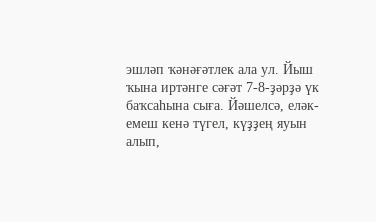эшләп ҡәнәғәтлек ала ул. Йыш ҡына иртәнге сәғәт 7-8-ҙәрҙә үк баҡсаһына сыға. Йәшелсә, еләк-емеш кенә түгел, күҙҙең яуын алып,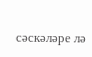сәскәләре лә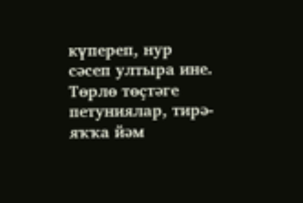күпереп, нур сәсеп ултыра ине. Төрлө төҫтәге петуниялар, тирә-яҡҡа йәм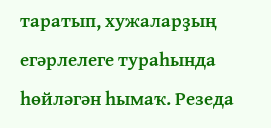таратып, хужаларҙың егәрлелеге тураһында һөйләгән һымаҡ. Резеда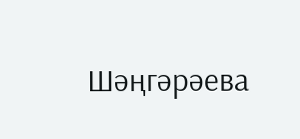Шәңгәрәева